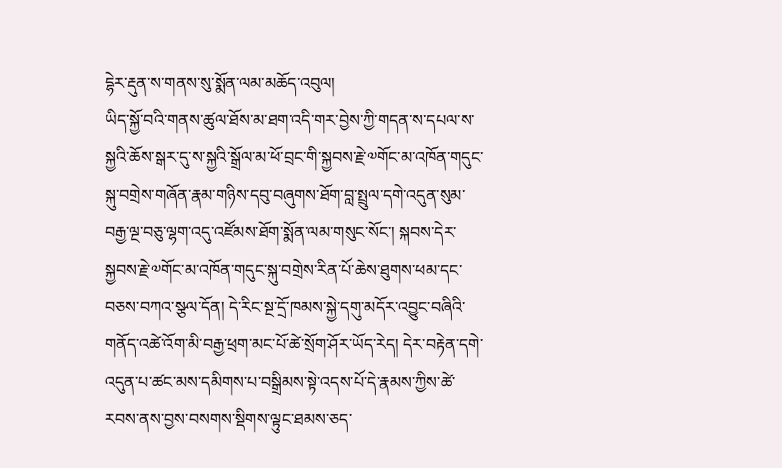དྷེར་རྡུན་ས་གནས་སུ་སྨོན་ལམ་མཆོད་འབུལ།
ཡིད་སྐྱོ་བའི་གནས་ཚུལ་ཐོས་མ་ཐག་འདི་གར་བྱེས་ཀྱི་གདན་ས་དཔལ་ས་སྐྱའི་ཆོས་སྒར་དུ་ས་སྐྱའི་སྒྲོལ་མ་ཕོ་བྲང་གི་སྐྱབས་རྗེ་༧གོང་མ་འཁོན་གདུང་སྐུ་བགྲེས་གཞོན་རྣམ་གཉིས་དབུ་བཞུགས་ཐོག་བླ་སྤྲུལ་དགེ་འདུན་སུམ་བརྒྱ་ལྔ་བཅུ་ལྷག་འདུ་འཛོམས་ཐོག་སྨོན་ལམ་གསུང་སོང་། སྐབས་དེར་སྐྱབས་རྗེ་༧གོང་མ་འཁོན་གདུང་སྐུ་བགྲེས་རིན་པོ་ཆེས་ཐུགས་ཕམ་དང་བཅས་བཀའ་སྩལ་དོན། དེ་རིང་སྔ་དྲོ་ཁམས་སྐྱེ་དགུ་མདོར་འབྱུང་བཞིའི་གནོད་འཚེ་འོག་མི་བརྒྱ་ཕྲག་མང་པོ་ཚེ་སྲོག་ཤོར་ཡོད་རེད། དེར་བརྟེན་དགེ་འདུན་པ་ཚང་མས་དམིགས་པ་བསྒྲིམས་སྟེ་འདས་པོ་དེ་རྣམས་ཀྱིས་ཚེ་རབས་ནས་བྱས་བསགས་སྡིགས་ལྟུང་ཐམས་ཅད་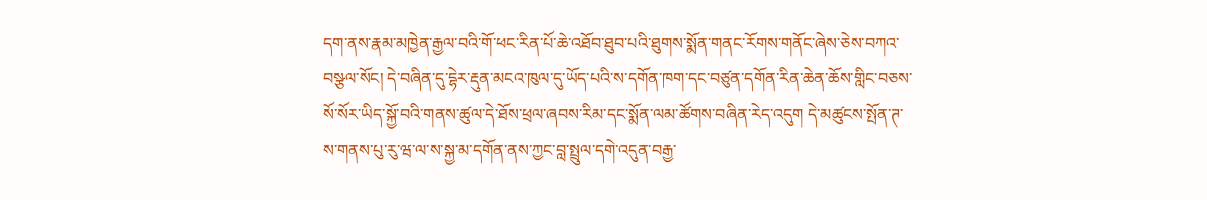དག་ནས་རྣམ་མཁྱེན་རྒྱལ་བའི་གོ་ཕང་རིན་པོ་ཆེ་འཐོབ་ཐུབ་པའི་ཐུགས་སྨོན་གནང་རོགས་གནོང་ཞེས་ཅེས་བཀའ་བསྩལ་སོང། དེ་བཞིན་དུ་དྷེར་རྡུན་མངའ་ཁུལ་དུ་ཡོད་པའི་ས་དགོན་ཁག་དང་བཙུན་དགོན་རིན་ཆེན་ཆོས་གླིང་བཅས་སོ་སོར་ཡིད་སྐྱོ་བའི་གནས་ཚུལ་དེ་ཐོས་ཕྲལ་ཞབས་རིམ་དང་སྨོན་ལམ་ཚོགས་བཞིན་རེད་འདུག དེ་མཚུངས་སྤོན་ཊ་ས་གནས་པུ་རུ་ཝ་ལ་ས་སྐྱ་མ་དགོན་ནས་ཀྱང་བླ་སྤྲུལ་དགེ་འདུན་བརྒྱ་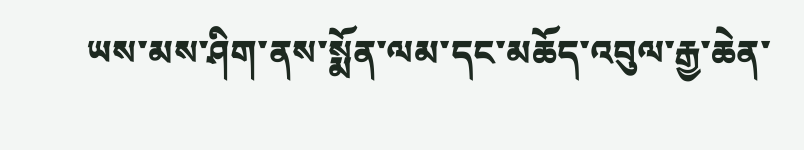ཡས་མས་ཤིག་ནས་སྨོན་ལམ་དང་མཆོད་འབུལ་རྒྱ་ཆེན་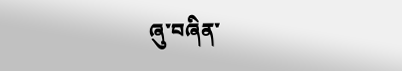ཞུ་བཞིན་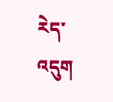རེད་འདུག